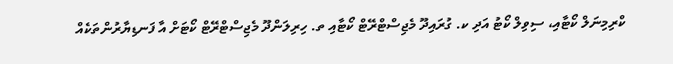ކްރިމިނަލް ކޯޓާއި، ސިވިލް ކޯޓު އަދި ކ. ގުރައިދޫ މެޖިސްޓްރޭޓް ކޯޓާއި ތ. ހިރިލަންދޫ މެޖިސްޓްރޭޓް ކޯޓަށް އާ ފަނޑިޔާރުންތަކެއް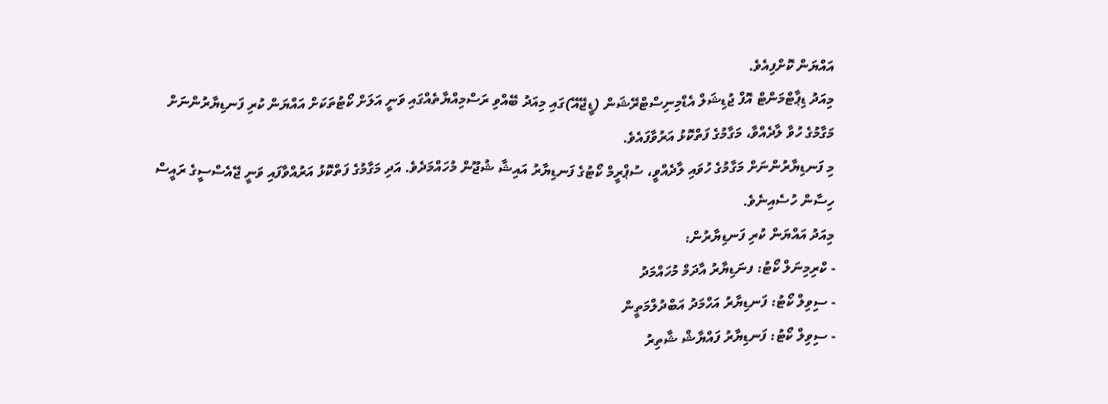އައްޔަން ކޮށްފިއެވެ.
މިއަދު ޑިޕާޓްމަންޓް އޮފް ޖުޑިޝަލް އެޑްމިނިސްޓްރޭޝަން (ޑީޖޭއޭ)ގައި މިއަދު ބޭއްވި ރަސްމިއްޔާތެއްގައި ވަނީ އަލަށް ކޯޓުތަކަށް އައްޔަން ކުރި ފަނޑިޔާރުންނަށް މަގާމުގެ ހުވާ ލާދެއްވާ، މަގާމުގެ ފަތްކޮޅު އަރުވާފައެވެ.
މި ފަނޑިޔާރުންނަށް މަގާމުގެ ހުވައި ލާދެއްވީ، ސުޕްރީމް ކޯޓުގެ ފަނޑިޔާރު އައިޝާ ޝުޖޫން މުހައްމަދެވެ. އަދި މަގާމުގެ ފަތްކޮޅު އަރުއްވާފައި ވަނީ ޖޭއެސްސީގެ ރައީސް ހިސާން ހުސެއިނެވެ.
މިއަދު އައްޔަން ކުރި ފަނޑިޔާރުން:
- ކްރިމިނަލް ކޯޓު: ފނަޑިޔާރު އާދަމް މުހައްމަދު
- ސިވިލް ކޯޓު: ފަނޑިޔާރު އަހްމަދު އަބްދުލްމަތީން
- ސިވިލް ކޯޓު: ފަނޑިޔާރު ފައްޔާޝް ޝާތިރު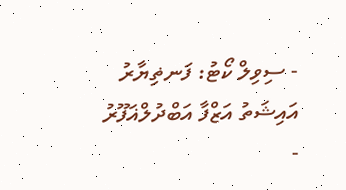- ސިވިލް ކޯޓު: ފަނޡިޔާރު އައިޝަތު އަޒްފާ އަބްދުލްޣަފޫރު
-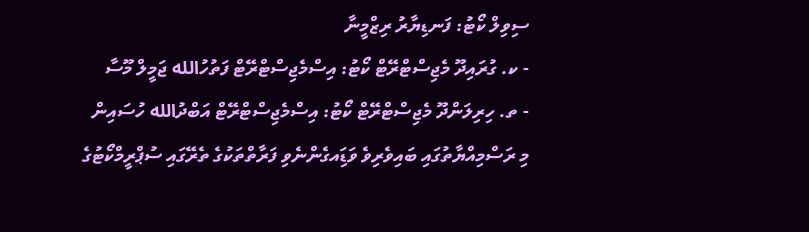ސިވިލް ކޯޓު: ފަނޑިޔާރު ރިޒްމީނާ
- ކ. ގުރައިދޫ މެޖިސްޓްރޭޓް ކޯޓު: އިސްމެޖިސްޓްރޭޓް ފަތުހުالله ޖަމީލް މޫސާ
- ތ. ހިރިލަންދޫ މެޖިސްޓްރޭޓް ކޯޓު: އިސްމެޖިސްޓްރޭޓް އަބްދުالله ހުސައިން
މި ރަސްމިއްޔާތުގައި ބައިވެރިވެ ވަޑަިއގެންނެވި ފަރާތްތަކުގެ ތެރޭގައި ސުޕްރީމްކޯޓުގެ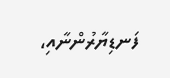ފަނޑިޔާރުންނާއި،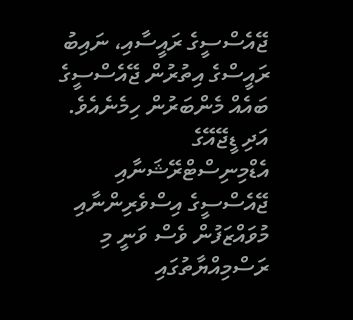ޖޭއެސްސީގެ ރައީސާއި، ނައިބު ރައީސްގެ އިތުރުން ޖޭއެސްސީގެ ބައެއް މެންބަރުން ހިމެނެއެވެ. އަދި ޑީޖޭއޭގެ އެޑްމިނިސްޓްރޭޝަނާއި ޖޭއެސްސީގެ އިސްވެރިންނާއި މުވައްޒަފުން ވެސް ވަނީ މި ރަސްމިއްޔާތުގައި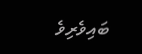ބައިވެރިވެ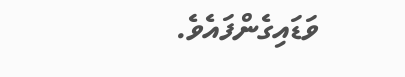ވަޑައިގެންފައެވެ.